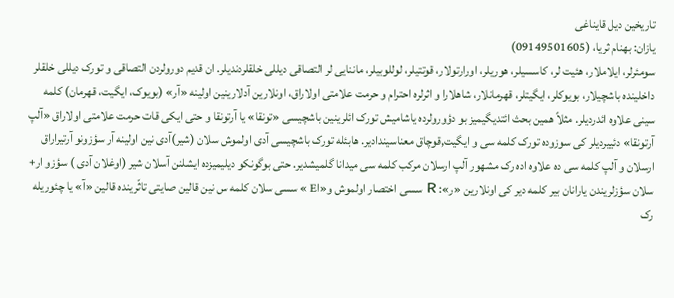تاریخین دیل قایناغی
یازان: بهنام ثریا، (09149501605)
سومئرلر، ایلاملار، هئیت لر، کاسسیلر، هوریلر، اورارتولار، قوتتیلر، لوللوبیلر، ماننایی لر التصاقی دیللی خلقلردندیلر. ان قدیم دورولردن التصاقی و تورک دیللی خلقلر داخلینده باشچیلار، بویوکلر، ایگیتلر، قهرمانلار، شاهلارا و اثرلره احترام و حرمت علامتی اولاراق، اونلارین آدلارینین اولینه «آر» (بویوک، ایگیت، قهرمان) کلمه سینی علاوه ائدردیلر. مثلاً همین بحث ائتدیگیمیز بو دؤورولرده یاشامیش تورک ائلرینین باشچیسی «تونقا» یا آرتونقا و حتی ایکی قات حرمت علامتی اولاراق «آلپ آرتونقا» دئییردیلر کی سوزوده تورک کلمه سی و ایگیت,قوچاق معناسیندادیر. هابئله تورک باشچیسی آدی اولموش سلان (شیر)آدی نین اولینه آر سؤزونو آرتیراراق ارسلان و آلپ کلمه سی ده علاوه اده رک مشهور آلپ ارسلان مرکب کلمه سی میدانا گلمیشدیر. حتی بوگونکو دیلیمیزده ایشلنن آسلان شیر (اوغلان آدی ) سؤزو ار+ سلان سؤزلریندن یارانان بیر کلمه دیر کی اونلارین «ر»: R سسی اختصار اولموش و«اE » سسی سلان کلمه س نین قالین صایتی تاثّرینده قالین «آ» یا چئوریله رک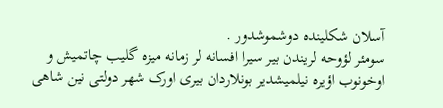آسلان شکلینده دوشموشدور .
سومئر لؤوحه لریندن بیر سیرا افسانه لر زمانه میزه گلیب چاتمیش و اوخونوب اؤیره نیلمیشدیر بونلاردان بیری اورک شهر دولتی نین شاهی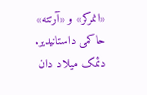«انمرکر» و «آرتته» حاکمی داستانیدیر. دئمک میلاد دان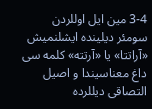3-4 مین ایل اوللردن سومئر دیلینده ایشلنمیش «آراتتا» یا «آرتته» کلمه سی داغ معناسیندا و اصیل التصاقی دیللرده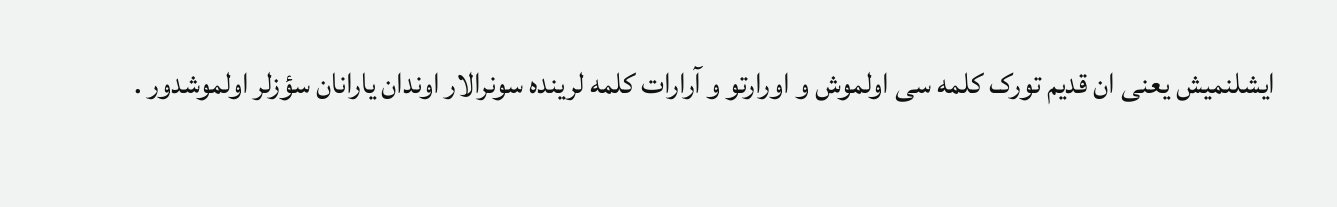ایشلنمیش یعنی ان قدیم تورک کلمه سی اولموش و اورارتو و آرارات کلمه لرینده سونرالار اوندان یارانان سؤزلر اولموشدور .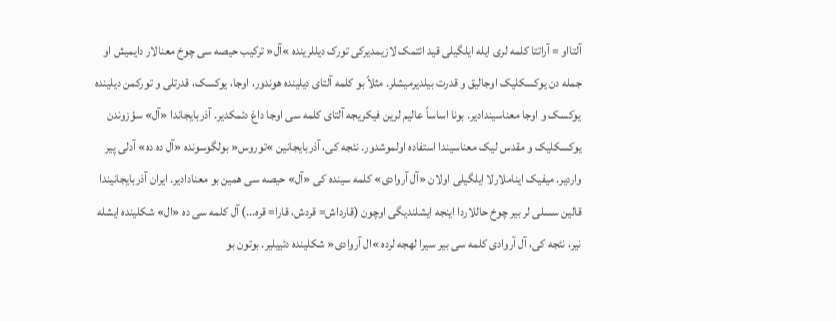آلتااو = آراتتا کلمه لری ایله ایلگیلی قید ائتمک لازیمدیرکی تورک دیللرینده »آل« ترکیب حیصه سی چوخ معنالار دایمیش او جمله دن یوکسکلیک اوجالیق و قدرت بیلدیرمیشلر. مثلاً بو کلمه آلتای دیلینده هوندور، اوجا، یوکسک، قدرتلی و تورکمن دیلینده یوکسک و اوجا معناسیندادیر. بونا اساساً عالیم لرین فیکریجه آلتای کلمه سی اوجا داغ دئمکدیر. آذربایجاندا «آل» سؤزوندن یوکسکلیک و مقدس لیک معناسیندا استفاده اولموشدور. نئجه کی، آذربایجانین »توروس« بولگوسونده «آل ده ده» آدلی پیر واردیر. میفیک ایناملارلا ایلگیلی اولان «آل آروادی» کلمه سینده کی «آل» حیصه سی همین بو معنادادیر. ایران آذربایجانیندا قالین سسلی لر بیر چوخ حاللاردا اینجه ایشلندیگی اوچون (قارداش= قردش، قارا= قره...) آل کلمه سی ده «ال» شکلینده ایشله نیر، نئجه کی، آل آروادی کلمه سی بیر سیرا لهجه لرده »ال آروادی« شکلینده دئییلیر. بوتون بو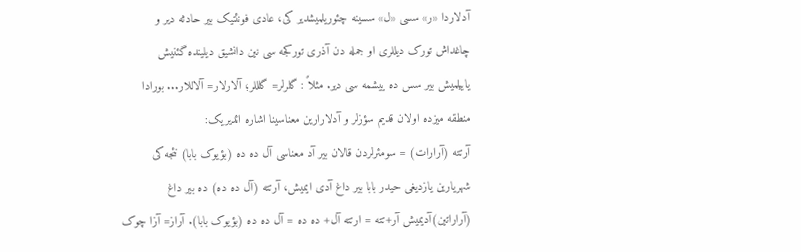آدلاردا «ر» سسی «ل» سسینه چئوریلمیشدیر کی، عادی فونئتیک بیر حادثه دیر و چاغداش تورک دیللری او جمله دن آذری تورکجه سی نین دانشیق دیلینده گئنیش یاییلمیش بیر سس ده ییشمه سی دیر. مثلاً : گلرلر= گلللر؛ آلارلار= آلاللار... بورادا منطقه میزده اولان قدیم سؤزلر و آدلارارین معناسینا اشاره ائدیریک:
آرتته (آرارات) = سومئرلردن قالان بیر آد معناسی آل ده ده (بؤیوک بابا) نئجه کی شهریارین یازدیغی حیدر بابا بیر داغ آدی ایمیش، آرتته (آل ده ده) ده بیر داغ (آراراتین)آدیمیش آر+تته = ارتته آل+ ده ده = آل ده ده (بؤیوک بابا). آراز= آزا چوک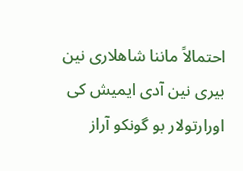احتمالاً ماننا شاهلاری نین بیری نین آدی ایمیش کی اورارتولار بو گونکو آراز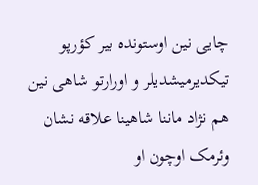چایی نین اوستونده بیر کؤرپو تیکدیرمیشدیلر و اورارتو شاهی نین هم نژاد ماننا شاهینا علاقه نشان وئرمک اوچون او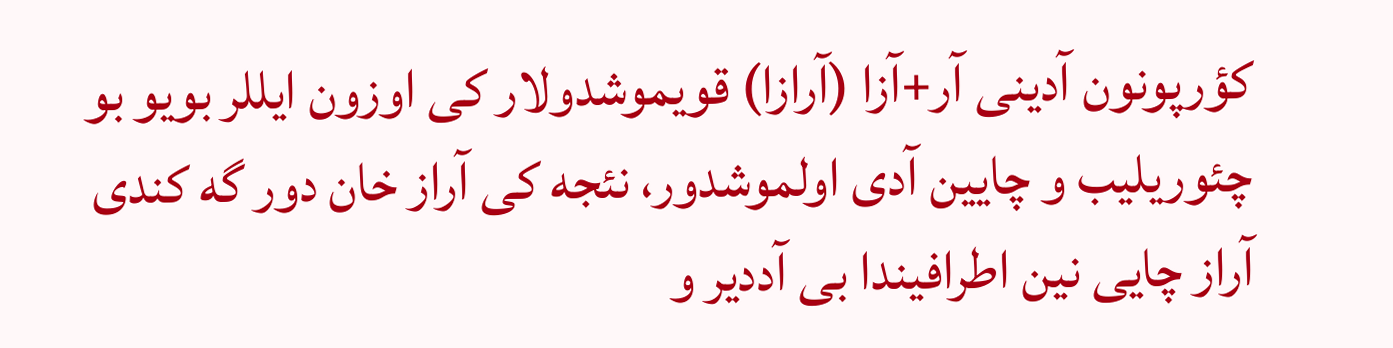کؤرپونون آدینی آر+آزا (آرازا) قویموشدولار کی اوزون ایللر بویو بو چئوریلیب و چایین آدی اولموشدور، نئجه کی آراز خان دور گه کندی آراز چایی نین اطرافیندا بی آددیر و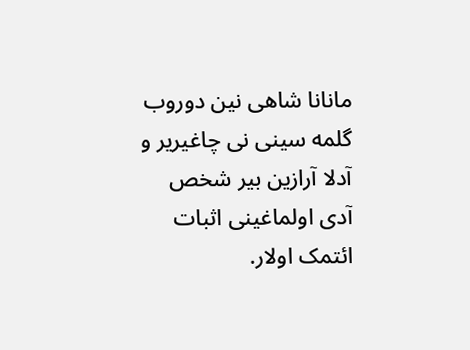مانانا شاهی نین دوروب گلمه سینی نی چاغیریر و آدلا آرازین بیر شخص آدی اولماغینی اثبات ائتمک اولار.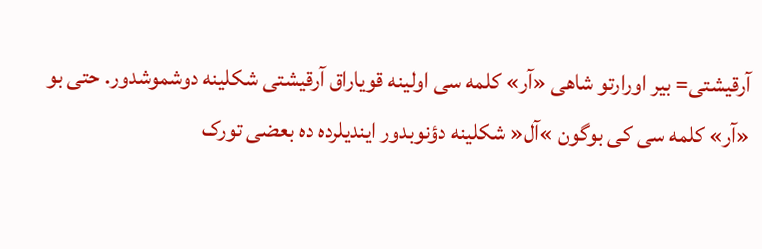آرقیشتی= بیر اورارتو شاهی «آر» کلمه سی اولینه قویاراق آرقیشتی شکلینه دوشموشدور. حتی بو «آر» کلمه سی کی بوگون »آل« شکلینه دؤنوبدور ایندیلرده ده بعضی تورک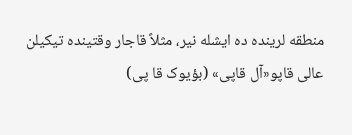منطقه لرینده ده ایشله نیر، مثلاً قاجار وقتینده تیکیلن عالی قاپو«آل قاپی» (بؤیوک قا پی)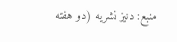منبع: دنیز نشریه (دو هفته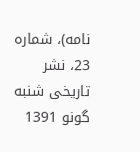نامه)، شماره 23، نشر تاریخی شنبه گونو 1391